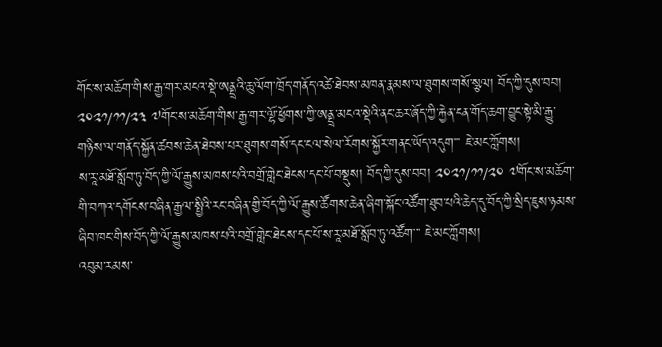གོང་ས་མཆོག་གིས་རྒྱ་གར་མངའ་སྡེ་ཨནྡྲའི་ཆུ་ལོག་ཁྲོད་གནོད་འཚེ་ཐེབས་མཁན་རྣམས་ལ་ཐུགས་གསོ་སྩལ། བོད་ཀྱི་དུས་བབ། ༢༠༢༡/༡༡/༢༣ ༧གོང་ས་མཆོག་གིས་རྒྱ་གར་ལྷོ་ཕྱོགས་ཀྱི་ཨནྡྲ་མངའ་སྡེའི་ནང་ཆར་ཞོད་ཀྱི་རྐྱེན་ངན་གོད་ཆག་བྱུང་སྟེ་མི་རྒྱུ་གཉིས་ལ་གནོད་སྐྱོན་ཚབས་ཆེན་ཐེབས་པར་ཐུགས་གསོ་དང་ངལ་སེལ་རོགས་སྐྱོར་གནང་ཡོད་འདུག་་་ ཇེ་མང་ཀློགས།
ས་རཱ་མཐོ་སློབ་ཏུ་བོད་ཀྱི་ལོ་རྒྱུས་མཁས་པའི་བགྲོ་གླེང་ཐེངས་དང་པོ་བསྡུས། བོད་ཀྱི་དུས་བབ། ༢༠༢༡/༡༡/༢༠ ༧གོང་ས་མཆོག་གི་བཀའ་དགོངས་བཞིན་རྒྱལ་སྤྱིའི་རང་བཞིན་གྱི་བོད་ཀྱི་ལོ་རྒྱུས་ཚོགས་ཆེན་ཞིག་སྐོང་འཚོག་ཐུབ་པའི་ཆེད་དུ་བོད་ཀྱི་སྲིད་ཇུས་ཉམས་ཞིབ་ཁང་གིས་བོད་ཀྱི་ལོ་རྒྱུས་མཁས་པའི་བགྲོ་གླེང་ཐེངས་དང་པོ་ས་རཱ་མཐོ་སློབ་ཏུ་འཚོག་་་ ཇེ་མང་ཀློགས།
འབུམ་རམས་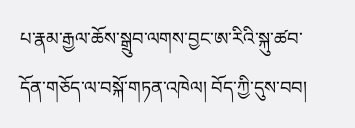པ་རྣམ་རྒྱལ་ཆོས་སྒྲུབ་ལགས་བྱང་ཨ་རིའི་སྐུ་ཚབ་དོན་གཅོད་ལ་བསྐོ་གཏན་འཁེལ། བོད་ཀྱི་དུས་བབ།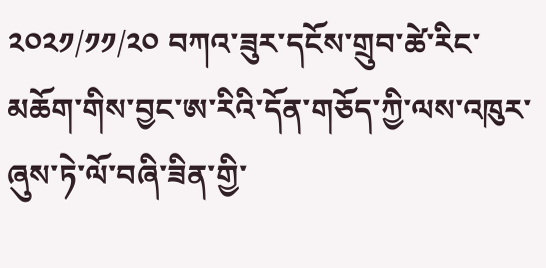༢༠༢༡/༡༡/༢༠ བཀའ་ཟུར་དངོས་གྲུབ་ཚེ་རིང་མཆོག་གིས་བྱང་ཨ་རིའི་དོན་གཅོད་ཀྱི་ལས་འཁུར་ཞུས་ཏེ་ལོ་བཞི་ཟིན་གྱི་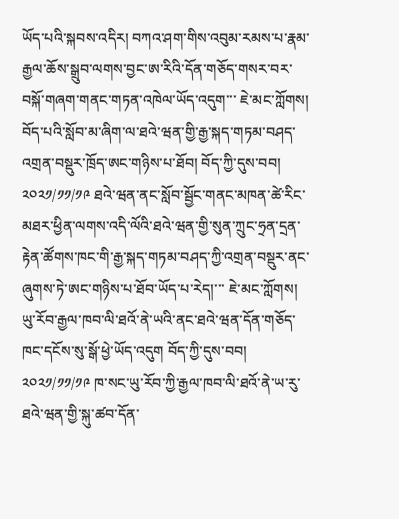ཡོད་པའི་སྐབས་འདིར། བཀའ་ཤག་གིས་འབུམ་རམས་པ་རྣམ་རྒྱལ་ཆོས་སྒྲུབ་ལགས་བྱང་ཨ་རིའི་དོན་གཅོད་གསར་བར་བསྐོ་གཞག་གནང་གཏན་འཁེལ་ཡོད་འདུག་་་ ཇེ་མང་ཀློགས།
བོད་པའི་སློབ་མ་ཞིག་ལ་ཐའེ་ཝན་གྱི་རྒྱ་སྐད་གཏམ་བཤད་འགྲན་བསྡུར་ཁྲོད་ཨང་གཉིས་པ་ཐོབ། བོད་ཀྱི་དུས་བབ། ༢༠༢༡/༡༡/༡༩ ཐའེ་ཝན་ནང་སློབ་སྦྱོང་གནང་མཁན་ཚེ་རིང་མཐར་ཕྱིན་ལགས་འདི་ལོའི་ཐའེ་ཝན་གྱི་སུན་ཀྲུང་ཧྲན་དྲན་རྟེན་ཚོགས་ཁང་གི་རྒྱ་སྐད་གཏམ་བཤད་ཀྱི་འགྲན་བསྡུར་ནང་ཞུགས་ཏེ་ཨང་གཉིས་པ་ཐོབ་ཡོད་པ་རེད།་་་ ཇེ་མང་ཀློགས།
ཡུ་རོབ་རྒྱལ་ཁབ་ལི་ཐའོ་ནེ་ཡའི་ནང་ཐའེ་ཝན་དོན་གཅོད་ཁང་དངོས་སུ་སྒོ་ཕྱེ་ཡོད་འདུག བོད་ཀྱི་དུས་བབ། ༢༠༢༡/༡༡/༡༩ ཁ་སང་ཡུ་རོབ་ཀྱི་རྒྱལ་ཁབ་ལི་ཐའོ་ནེ་ཡ་རུ་ཐའེ་ཝན་གྱི་སྐུ་ཚབ་དོན་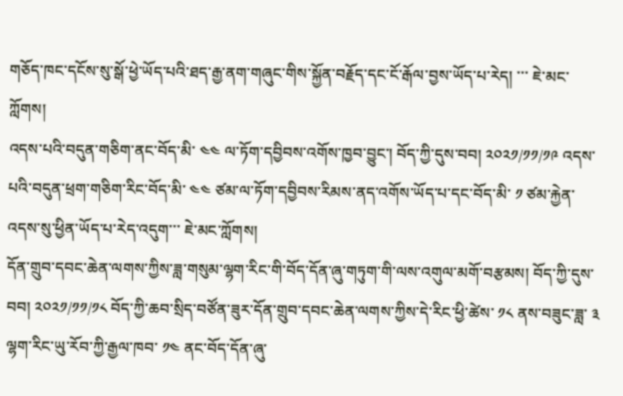གཅོད་ཁང་དངོས་སུ་སྒོ་ཕྱེ་ཡོད་པའི་ཐད་རྒྱ་ནག་གཞུང་གིས་སྐྱོན་བརྗོད་དང་ངོ་རྒོལ་བྱས་ཡོད་པ་རེད། ་་་ ཇེ་མང་ཀློགས།
འདས་པའི་བདུན་གཅིག་ནང་བོད་མི་ ༤༤ ལ་ཏོག་དབྱིབས་འགོས་ཁྱབ་བྱུང་། བོད་ཀྱི་དུས་བབ། ༢༠༢༡/༡༡/༡༩ འདས་པའི་བདུན་ཕྲག་གཅིག་རིང་བོད་མི་ ༤༤ ཙམ་ལ་ཏོག་དབྱིབས་རིམས་ནད་འགོས་ཡོད་པ་དང་བོད་མི་ ༡ ཙམ་རྐྱེན་འདས་སུ་ཕྱིན་ཡོད་པ་རེད་འདུག་་་ ཇེ་མང་ཀློགས།
དོན་གྲུབ་དབང་ཆེན་ལགས་ཀྱིས་ཟླ་གསུམ་ལྷག་རིང་གི་བོད་དོན་ཞུ་གཏུག་གི་ལས་འགུལ་མགོ་བརྩམས། བོད་ཀྱི་དུས་བབ། ༢༠༢༡/༡༡/༡༨ བོད་ཀྱི་ཆབ་སྲིད་བཙོན་ཟུར་དོན་གྲུབ་དབང་ཆེན་ལགས་ཀྱིས་དེ་རིང་ཕྱི་ཚེས་ ༡༨ ནས་བཟུང་ཟླ་ ༣ ལྷག་རིང་ཡུ་རོབ་ཀྱི་རྒྱལ་ཁབ་ ༡༤ ནང་བོད་དོན་ཞུ་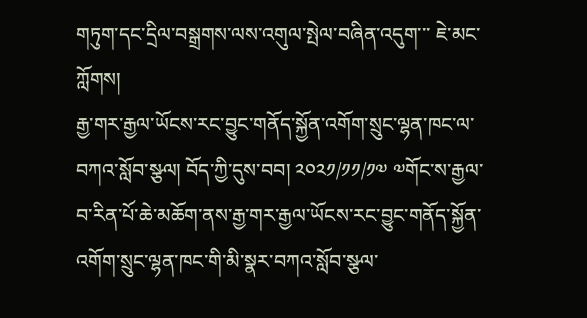གཏུག་དང་དྲིལ་བསྒྲགས་ལས་འགུལ་སྤེལ་བཞིན་འདུག་་་ ཇེ་མང་ཀློགས།
རྒྱ་གར་རྒྱལ་ཡོངས་རང་བྱུང་གནོད་སྐྱོན་འགོག་སྲུང་ལྷན་ཁང་ལ་བཀའ་སློབ་སྩལ། བོད་ཀྱི་དུས་བབ། ༢༠༢༡/༡༡/༡༧ ༧གོང་ས་རྒྱལ་བ་རིན་པོ་ཆེ་མཆོག་ནས་རྒྱ་གར་རྒྱལ་ཡོངས་རང་བྱུང་གནོད་སྐྱོན་འགོག་སྲུང་ལྷན་ཁང་གི་མི་སྣར་བཀའ་སློབ་སྩལ་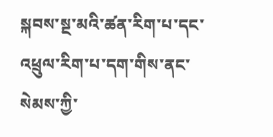སྐབས་སྔ་མའི་ཚན་རིག་པ་དང་འཕྲུལ་རིག་པ་དག་གིས་ནང་སེམས་ཀྱི་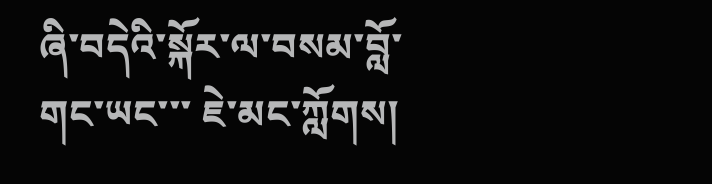ཞི་བདེའི་སྐོར་ལ་བསམ་བློ་གང་ཡང་་་ ཇེ་མང་ཀློགས།